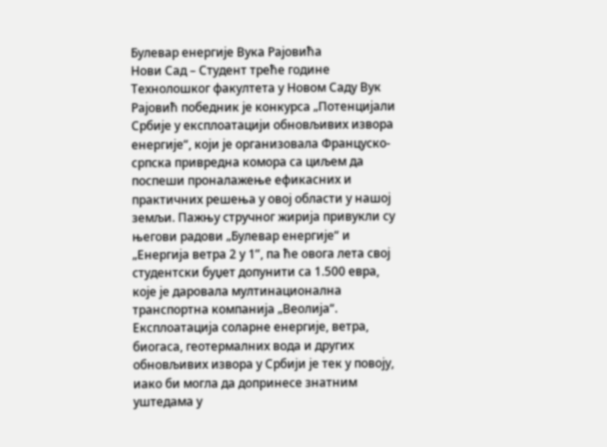Булевар енергије Вука Рајовића
Нови Сад – Студент треће године Технолошког факултета у Новом Саду Вук Рајовић победник је конкурса „Потенцијали Србије у експлоатацији обновљивих извора енергије“, који је организовала Француско-српска привредна комора са циљем да поспеши проналажење ефикасних и практичних решења у овој области у нашој земљи. Пажњу стручног жирија привукли су његови радови „Булевар енергије“ и „Енергија ветра 2 у 1”, па ће овога лета свој студентски буџет допунити са 1.500 евра, које је даровала мултинационална транспортна компанија „Веолија“.
Експлоатација соларне енергије, ветра, биогаса, геотермалних вода и других обновљивих извора у Србији је тек у повоју, иако би могла да допринесе знатним уштедама у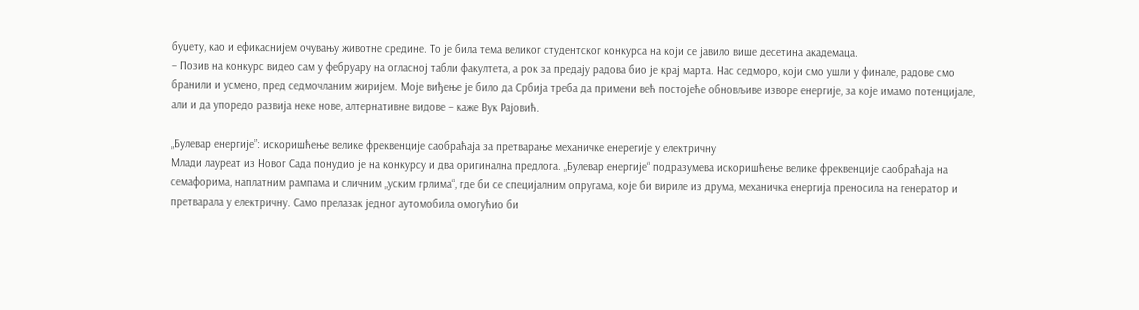буџету, као и ефикаснијем очувању животне средине. Tо је била тема великог студентског конкурса на који се јавило више десетина академаца.
– Позив на конкурс видео сам у фебруару на огласној табли факултета, а рок за предају радова био је крај марта. Нас седморо, који смо ушли у финале, радове смо бранили и усмено, пред седмочланим жиријем. Моје виђење је било да Србија треба да примени већ постојеће обновљиве изворе енергије, за које имамо потенцијале, али и да упоредо развија неке нове, алтернативне видове – каже Вук Рајовић.

„Булевар енергије”: искоришћење велике фреквенције саобраћаја за претварање механичке енерегије у електричну
Млади лауреат из Новог Сада понудио је на конкурсу и два оригинална предлога. „Булевар енергије“ подразумева искоришћење велике фреквенције саобраћаја на семафорима, наплатним рампама и сличним „уским грлима“, где би се специјалним опругама, које би вириле из друма, механичка енергија преносила на генератор и претварала у електричну. Само прелазак једног аутомобила омогућио би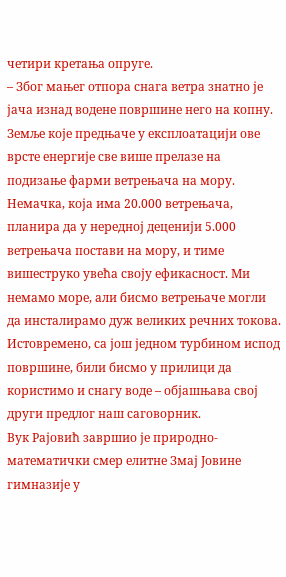четири кретања опруге.
– Због мањег отпора снага ветра знатно је јача изнад водене површине него на копну. Земље које предњаче у експлоатацији ове врсте енергије све више прелазе на подизање фарми ветрењача на мору. Немачка, која има 20.000 ветрењача, планира да у нередној деценији 5.000 ветрењача постави на мору, и тиме вишеструко увећа своју ефикасност. Ми немамо море, али бисмо ветрењаче могли да инсталирамо дуж великих речних токова. Истовремено, са још једном турбином испод површине, били бисмо у прилици да користимо и снагу воде – објашњава свој други предлог наш саговорник.
Вук Рајовић завршио је природно-математички смер елитне Змај Јовине гимназије у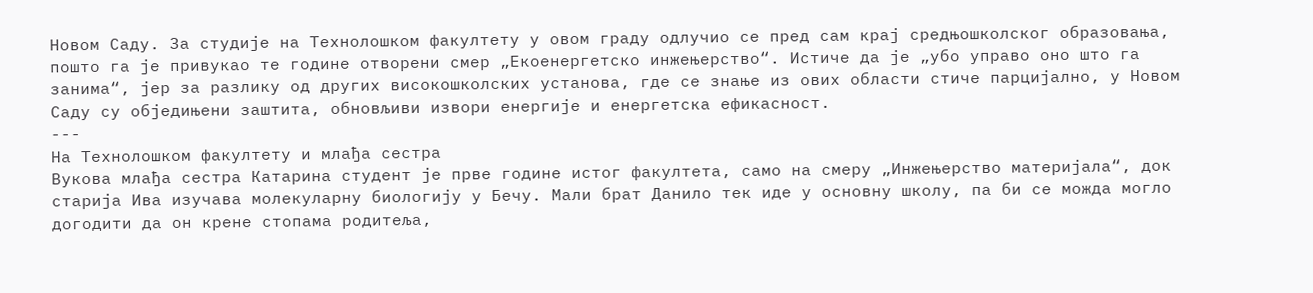Новом Саду. За студије на Технолошком факултету у овом граду одлучио се пред сам крај средњошколског образовања, пошто га је привукао те године отворени смер „Екоенергетско инжењерство“. Истиче да је „убо управо оно што га занима“, јер за разлику од других високошколских установа, где се знање из ових области стиче парцијално, у Новом Саду су обједињени заштита, обновљиви извори енергије и енергетска ефикасност.
---
На Технолошком факултету и млађа сестра
Вукова млађа сестра Катарина студент је прве године истог факултета, само на смеру „Инжењерство материјала“, док старија Ива изучава молекуларну биологију у Бечу. Мали брат Данило тек иде у основну школу, па би се можда могло догодити да он крене стопама родитеља,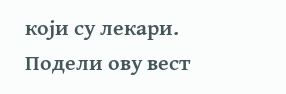који су лекари.
Подели ову вест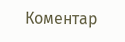Комeнтар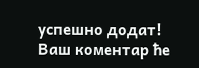успeшно додат!
Ваш комeнтар ћe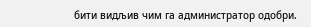бити видљив чим га администратор одобри.